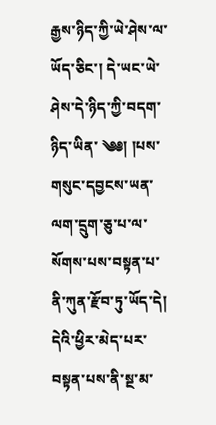རྒྱས་ཉིད་ཀྱི་ཡེ་ཤེས་ལ་ཡོད་ཅིང་། དེ་ཡང་ཡེ་ཤེས་དེ་ཉིད་ཀྱི་བདག་ཉིད་ཡིན་ ༄༅། །པས་གསུང་དབྱངས་ཡན་ལག་དྲུག་ཅུ་པ་ལ་སོགས་པས་བསྟན་པ་ནི་ཀུན་རྫོབ་ཏུ་ཡོད་དེ། དེའི་ཕྱིར་མེད་པར་བསྟན་པས་ནི་སྔ་མ་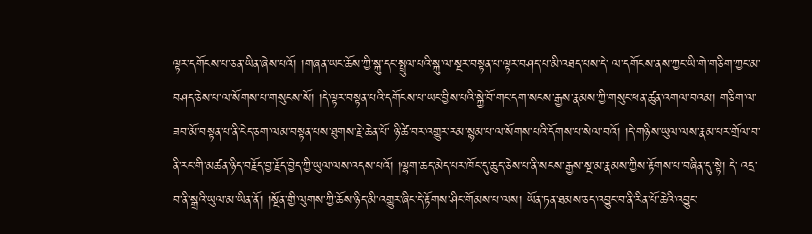ལྟར་དགོངས་པ་ཅན་ཡིན་ཞེས་པའོ། །གཞན་ཡང་ཆོས་ཀྱི་སྐུ་དང་སྤྲུལ་པའི་སྐུ་ལ་སྔར་བསྟན་པ་ལྟར་བཤད་པ་མི་འཐད་པས་དེ་ ལ་དགོངས་ནས་ཀྱང་ཡི་གེ་གཅིག་ཀྱང་མ་བཤད་ཅེས་པ་ལ་སོགས་པ་གསུངས་སོ། །དེ་ལྟར་བསྟན་པའི་དགོངས་པ་ཡང་བྱིས་པའི་སྐྱེ་བོ་གང་དག་སངས་རྒྱས་རྣམས་ཀྱི་གསུང་ཕན་ཚུན་འགལ་བའམ། གཅིག་ལ་ཟབ་མོ་བསྟན་པ་ནི་ངེད་ཅག་ལམ་བསྟན་པས་ཐུགས་རྗེ་ཆེན་པོ་ ཉི་ཚེ་བར་འགྱུར་རམ་སྙམ་པ་ལ་སོགས་པའི་དོགས་པ་སེལ་བའོ། །དེ་གཉིས་ཡུལ་ལས་རྣམ་པར་གྲོལ་བ་ནི་རང་གི་མཚན་ཉིད་བརྗོད་བྱ་རྗོད་བྱེད་ཀྱི་ཡུལ་ལས་འདས་པའོ། །ལྷག་ཆད་མེད་པར་ཁོང་དུ་ཆུད་ཅེས་པ་ནི་སངས་རྒྱས་སྔ་མ་རྣམས་ཀྱིས་རྟོགས་པ་བཞིན་དུ་སྟེ། དེ་ འདྲ་བ་ནི་སྒྲའི་ཡུལ་མ་ཡིན་ནོ། །སྔོན་གྱི་ལུགས་ཀྱི་ཆོས་ཉིད་མི་འགྱུར་ཞིང་དེ་རྟོགས་ཤིང་གོམས་པ་ལས། ཡོན་ཏན་ཐམས་ཅད་འབྱུང་བ་ནི་རིན་པོ་ཆེའི་འབྱུང་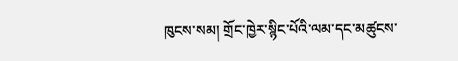ཁུངས་སམ། གྲོང་ཁྱེར་སྙིང་པོའི་ལམ་དང་མཚུངས་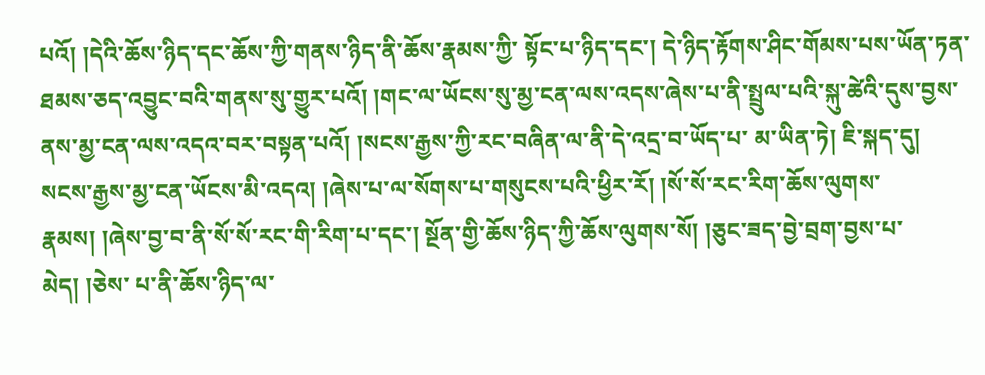པའོ། །དེའི་ཆོས་ཉིད་དང་ཆོས་ཀྱི་གནས་ཉིད་ནི་ཆོས་རྣམས་ཀྱི་ སྟོང་པ་ཉིད་དང་། དེ་ཉིད་རྟོགས་ཤིང་གོམས་པས་ཡོན་ཏན་ཐམས་ཅད་འབྱུང་བའི་གནས་སུ་གྱུར་པའོ། །གང་ལ་ཡོངས་སུ་མྱ་ངན་ལས་འདས་ཞེས་པ་ནི་སྤྲུལ་པའི་སྐུ་ཚེའི་དུས་བྱས་ནས་མྱ་ངན་ལས་འདའ་བར་བསྟན་པའོ། །སངས་རྒྱས་ཀྱི་རང་བཞིན་ལ་ནི་དེ་འདྲ་བ་ཡོད་པ་ མ་ཡིན་ཏེ། ཇི་སྐད་དུ། སངས་རྒྱས་མྱ་ངན་ཡོངས་མི་འདའ། །ཞེས་པ་ལ་སོགས་པ་གསུངས་པའི་ཕྱིར་རོ། །སོ་སོ་རང་རིག་ཆོས་ལུགས་རྣམས། །ཞེས་བྱ་བ་ནི་སོ་སོ་རང་གི་རིག་པ་དང་། སྔོན་གྱི་ཆོས་ཉིད་ཀྱི་ཆོས་ལུགས་སོ། །ཅུང་ཟད་བྱེ་བྲག་བྱས་པ་མེད། །ཅེས་ པ་ནི་ཆོས་ཉིད་ལ་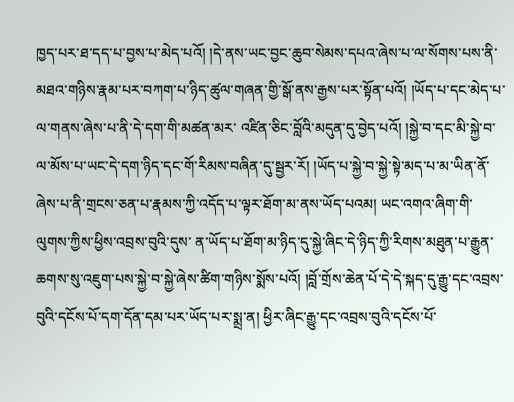ཁྱད་པར་ཐ་དད་པ་བྱས་པ་མེད་པའོ། །དེ་ནས་ཡང་བྱང་ཆུབ་སེམས་དཔའ་ཞེས་པ་ལ་སོགས་པས་ནི་མཐའ་གཉིས་རྣམ་པར་བཀག་པ་ཉིད་ཚུལ་གཞན་གྱི་སྒོ་ནས་རྒྱས་པར་སྟོན་པའོ། །ཡོད་པ་དང་མེད་པ་ལ་གནས་ཞེས་པ་ནི་དེ་དག་གི་མཚན་མར་ འཛིན་ཅིང་བློའི་མདུན་དུ་བྱེད་པའོ། །སྐྱེ་བ་དང་མི་སྐྱེ་བ་ལ་མོས་པ་ཡང་དེ་དག་ཉིད་དང་གོ་རིམས་བཞིན་དུ་སྦྱར་རོ། །ཡོད་པ་སྐྱེ་བ་སྐྱེ་སྟེ་མད་པ་མ་ཡིན་ནོ་ཞེས་པ་ནི་གྲངས་ཅན་པ་རྣམས་ཀྱི་འདོད་པ་ལྟར་ཐོག་མ་ནས་ཡོད་པའམ། ཡང་འགའ་ཞིག་གི་ལུགས་ཀྱིས་ཕྱིས་འབྲས་བུའི་དུས་ ན་ཡོད་པ་ཐོག་མ་ཉིད་དུ་སྐྱེ་ཞིང་དེ་ཉིད་ཀྱི་རིགས་མཐུན་པ་རྒྱུན་ཆགས་སུ་འཇུག་པས་སྐྱེ་བ་སྐྱེ་ཞེས་ཚིག་གཉིས་སྨོས་པའོ། །བློ་གྲོས་ཆེན་པོ་དེ་དེ་སྐད་དུ་རྒྱུ་དང་འབྲས་བུའི་དངོས་པོ་དག་དོན་དམ་པར་ཡོད་པར་སྨྲ་ན། ཕྱིར་ཞིང་རྒྱུ་དང་འབྲས་བུའི་དངོས་པོ་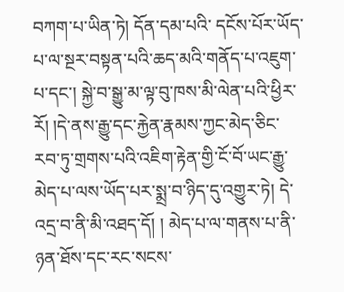བཀག་པ་ཡིན་ཏེ། དོན་དམ་པའི་ དངོས་པོར་ཡོད་པ་ལ་སྔར་བསྟན་པའི་ཆད་མའི་གནོད་པ་འཇུག་པ་དང་། སྐྱེ་བ་སྒྱུ་མ་ལྟ་བུ་ཁས་མི་ལེན་པའི་ཕྱིར་རོ། །དེ་ནས་རྒྱུ་དང་རྐྱེན་རྣམས་ཀྱང་མེད་ཅིང་རབ་ཏུ་གྲགས་པའི་འཇིག་རྟེན་གྱི་ངོ་བོ་ཡང་རྒྱུ་མེད་པ་ལས་ཡོད་པར་སྨྲ་བ་ཉིད་དུ་འགྱུར་ཏེ། དེ་འདྲ་བ་ནི་མི་འཐད་དོ། ། མེད་པ་ལ་གནས་པ་ནི་ཉན་ཐོས་དང་རང་སངས་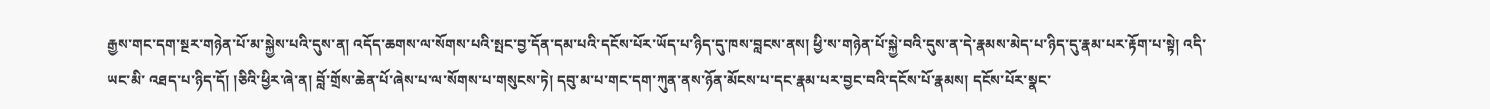རྒྱས་གང་དག་སྔར་གཉེན་པོ་མ་སྐྱེས་པའི་དུས་ན། འདོད་ཆགས་ལ་སོགས་པའི་སྤང་བྱ་དོན་དམ་པའི་དངོས་པོར་ཡོད་པ་ཉིད་དུ་ཁས་བླངས་ནས། ཕྱི་ས་གཉེན་པོ་སྐྱེ་བའི་དུས་ན་དེ་རྣམས་མེད་པ་ཉིད་དུ་རྣམ་པར་རྟོག་པ་སྟེ། འདི་ཡང་མི་ འཐད་པ་ཉིད་དོ། །ཅིའི་ཕྱིར་ཞེ་ན། བློ་གྲོས་ཆེན་པོ་ཞེས་པ་ལ་སོགས་པ་གསུངས་ཏེ། དབུ་མ་པ་གང་དག་ཀུན་ནས་ཉོན་མོངས་པ་དང་རྣམ་པར་བྱང་བའི་དངོས་པོ་རྣམས། དངོས་པོར་སྣང་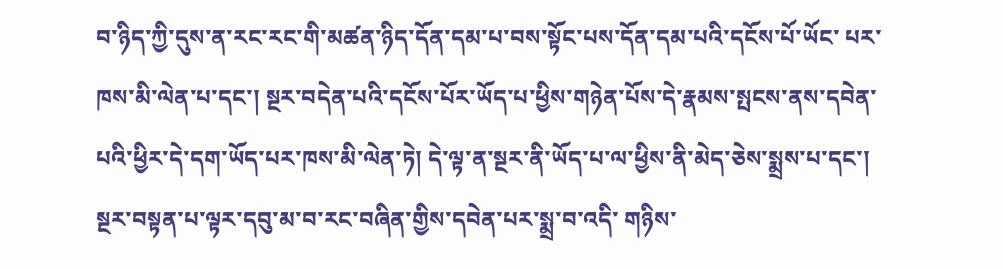བ་ཉིད་ཀྱི་དུས་ན་རང་རང་གི་མཚན་ཉིད་དོན་དམ་པ་བས་སྟོང་པས་དོན་དམ་པའི་དངོས་པོ་ཡོང་ པར་ཁས་མི་ལེན་པ་དང་། སྔར་བདེན་པའི་དངོས་པོར་ཡོད་པ་ཕྱིས་གཉེན་པོས་དེ་རྣམས་སྤངས་ནས་དབེན་པའི་ཕྱིར་དེ་དག་ཡོད་པར་ཁས་མི་ལེན་ཏེ། དེ་ལྟ་ན་སྔར་ནི་ཡོད་པ་ལ་ཕྱིས་ནི་མེད་ཅེས་སྨྲས་པ་དང་། སྔར་བསྟན་པ་ལྟར་དབུ་མ་བ་རང་བཞིན་གྱིས་དབེན་པར་སྨྲ་བ་འདི་ གཉིས་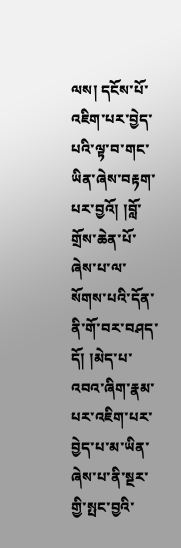ལས། དངོས་པོ་འཇིག་པར་བྱེད་པའི་ལྟ་བ་གང་ཡིན་ཞེས་བརྟག་པར་བྱའོ། །བློ་གྲོས་ཆེན་པོ་ཞེས་པ་ལ་སོགས་པའི་དོན་ནི་གོ་བར་བཤད་དོ། །མེད་པ་འབའ་ཞིག་རྣམ་པར་འཇིག་པར་བྱེད་པ་མ་ཡིན་ཞེས་པ་ནི་སྔར་གྱི་སྤང་བྱའི་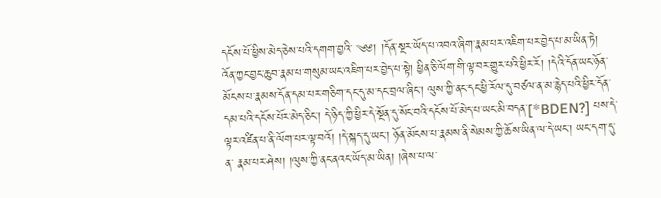དངོས་པོ་ཕྱིས་མེད་ཅེས་པའི་དགག་བྱའི་ ༄༅། །དོན་སྔར་ཡོད་པ་འབའ་ཞིག་རྣམ་པར་འཇིག་པར་བྱེད་པ་མ་ཡིན་ཏེ། འོན་ཀྱང་བྱང་ཆུབ་རྣམ་པ་གསུམ་ཡང་འཇིག་པར་བྱེད་པ་སྟེ། ཕྱིན་ཅི་ལོག་གི་ལྟ་བར་གྱུར་པའི་ཕྱིར་རོ། །དེའི་དོན་ཡང་ཉོན་མོངས་པ་རྣམས་དོན་དམ་པར་གཅིག་དང་དུ་མ་དང་བྲལ་ཞིང་། ལུས་ཀྱི་ནང་དང་ཕྱི་རོལ་དུ་བཙལ་ན་མ་རྙེད་པའི་ཕྱིར་དོན་དམ་པའི་དངོས་པོར་མེད་ཅིང་། དེ་ཉིད་ཀྱི་ཕྱིར་དེ་སྔོན་དུ་སོང་བའི་དངོས་པོ་མེད་པ་ཡང་མི་བདན་[*BDEN?] པས་དེ་ལྟར་འཛིན་པ་ནི་ལོག་པར་ལྟ་བའོ། །དེ་སྐད་དུ་ཡང་། ཉོན་མོངས་པ་རྣམས་ནི་སེམས་ཀྱི་ཆོས་ཡིན་ལ་དེ་ཡང་། ཡང་དག་དུ་ན་ རྣམ་པར་ཤེས། །ལུས་ཀྱི་ནང་ནའང་ཡོད་མ་ཡིན། །ཞེས་པ་ལ་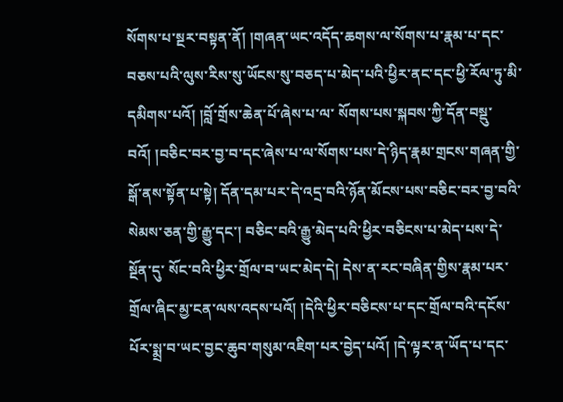སོགས་པ་སྔར་བསྟན་ནོ། །གཞན་ཡང་འདོད་ཆགས་ལ་སོགས་པ་རྣམ་པ་དང་བཅས་པའི་ལུས་རིས་སུ་ཡོངས་སུ་བཅད་པ་མེད་པའི་ཕྱིར་ནང་དང་ཕྱི་རོལ་ཏུ་མི་དམིགས་པའོ། །བློ་གྲོས་ཆེན་པོ་ཞེས་པ་ལ་ སོགས་པས་སྐབས་ཀྱི་དོན་བསྡུ་བའོ། །བཅིང་བར་བྱ་བ་དང་ཞེས་པ་ལ་སོགས་པས་དེ་ཉིད་རྣམ་གྲངས་གཞན་གྱི་སྒོ་ནས་སྟོན་པ་སྟེ། དོན་དམ་པར་དེ་འདྲ་བའི་ཉོན་མོངས་པས་བཅིང་བར་བྱ་བའི་སེམས་ཅན་གྱི་རྒྱུ་དང་། བཅིང་བའི་རྒྱུ་མེད་པའི་ཕྱིར་བཅིངས་པ་མེད་པས་དེ་སྔོན་དུ་ སོང་བའི་ཕྱིར་གྲོལ་བ་ཡང་མེད་དེ། དེས་ན་རང་བཞིན་གྱིས་རྣམ་པར་གྲོལ་ཞིང་མྱ་ངན་ལས་འདས་པའོ། །དེའི་ཕྱིར་བཅིངས་པ་དང་གྲོལ་བའི་དངོས་པོར་སྨྲ་བ་ཡང་བྱང་ཆུབ་གསུམ་འཇིག་པར་བྱེད་པའོ། །དེ་ལྟར་ན་ཡོད་པ་དང་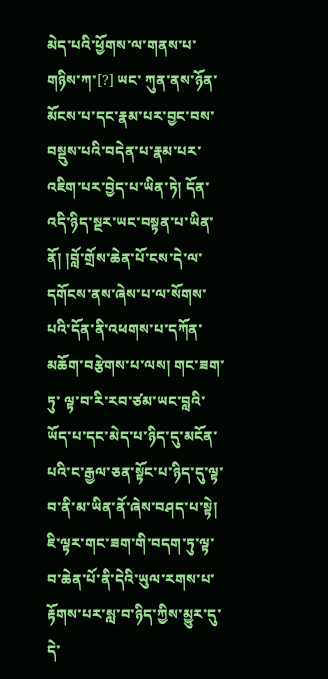མེད་པའི་ཕྱོགས་ལ་གནས་པ་གཉིས་ཀ་[?] ཡང་ ཀུན་ནས་ཉོན་མོངས་པ་དང་རྣམ་པར་བྱང་བས་བསྡུས་པའི་བདེན་པ་རྣམ་པར་འཇིག་པར་བྱེད་པ་ཡིན་ཏེ། དོན་འདི་ཉིད་སྔར་ཡང་བསྟན་པ་ཡིན་ནོ། །བློ་གྲོས་ཆེན་པོ་ངས་དེ་ལ་དགོངས་ནས་ཞེས་པ་ལ་སོགས་པའི་དོན་ནི་འཕགས་པ་དཀོན་མཆོག་བརྩེགས་པ་ལས། གང་ཟག་ཏུ་ ལྟ་བ་རི་རབ་ཙམ་ཡང་བླའི་ཡོད་པ་དང་མེད་པ་ཉིད་དུ་མངོན་པའི་ང་རྒྱལ་ཅན་སྟོང་པ་ཉིད་དུ་ལྟ་བ་ནི་མ་ཡིན་ནོ་ཞེས་བཤད་པ་སྟེ། ཇི་ལྟར་གང་ཟག་གི་བདག་ཏུ་ལྟ་བ་ཆེན་པོ་ནི་དེའི་ཡུལ་རགས་པ་རྟོགས་པར་སླ་བ་ཉིད་ཀྱིས་མྱུར་དུ་དེ་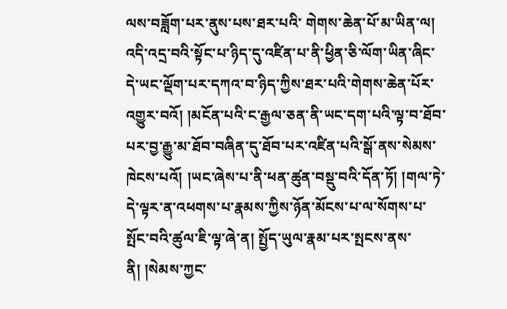ལས་བཟློག་པར་ནུས་པས་ཐར་པའི་ གེགས་ཆེན་པོ་མ་ཡིན་ལ། འདི་འདྲ་བའི་སྟོང་པ་ཉིད་དུ་འཛིན་པ་ནི་ཕྱིན་ཅི་ལོག་ཡིན་ཞིང་དེ་ཡང་ལྡོག་པར་དཀའ་བ་ཉིད་ཀྱིས་ཐར་པའི་གེགས་ཆེན་པོར་འགྱུར་བའོ། །མངོན་པའི་ང་རྒྱལ་ཅན་ནི་ཡང་དག་པའི་ལྟ་བ་ཐོབ་པར་བྱ་རྒྱུ་མ་ཐོབ་བཞིན་དུ་ཐོབ་པར་འཛིན་པའི་སྒོ་ནས་སེམས་ ཁེངས་པའོ། །ཡང་ཞེས་པ་ནི་ཕན་ཚུན་བསྡུ་བའི་དོན་ཏོ། །གལ་ཏེ་དེ་ལྟར་ན་འཕགས་པ་རྣམས་ཀྱིས་ཉོན་མོངས་པ་ལ་སོགས་པ་སྤོང་བའི་ཚུལ་ཇི་ལྟ་ཞེ་ན། སྤྱོད་ཡུལ་རྣམ་པར་སྤངས་ནས་ནི། །སེམས་ཀྱང་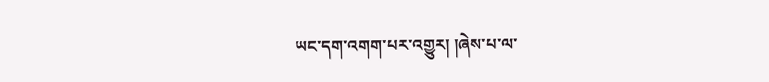ཡང་དག་འགག་པར་འགྱུར། །ཞེས་པ་ལ་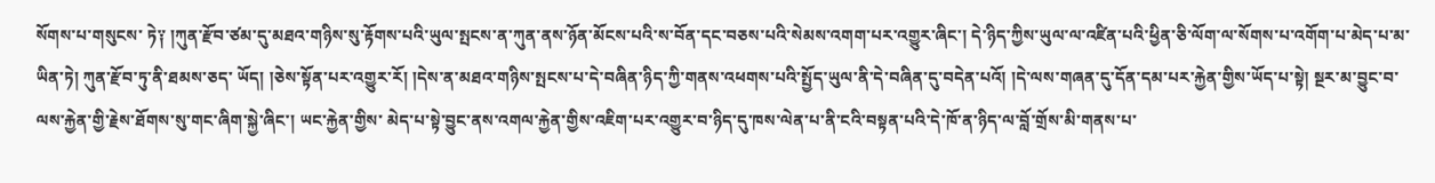སོགས་པ་གསུངས་ ཏེ༑ །ཀུན་རྫོབ་ཙམ་དུ་མཐའ་གཉིས་སུ་རྟོགས་པའི་ཡུལ་སྤངས་ན་ཀུན་ནས་ཉོན་མོངས་པའི་ས་བོན་དང་བཅས་པའི་སེམས་འགག་པར་འགྱུར་ཞིང་། དེ་ཉིད་ཀྱིས་ཡུལ་ལ་འཛིན་པའི་ཕྱིན་ཅི་ལོག་ལ་སོགས་པ་འགོག་པ་མེད་པ་མ་ཡིན་ཏེ། ཀུན་རྫོབ་ཏུ་ནི་ཐམས་ཅད་ ཡོད། །ཅེས་སྟོན་པར་འགྱུར་རོ། །དེས་ན་མཐའ་གཉིས་སྤངས་པ་དེ་བཞིན་ཉིད་ཀྱི་གནས་འཕགས་པའི་སྤྱོད་ཡུལ་ནི་དེ་བཞིན་དུ་བདེན་པའོ། །དེ་ལས་གཞན་དུ་དོན་དམ་པར་རྐྱེན་གྱིས་ཡོད་པ་སྟེ། སྔར་མ་བྱུང་བ་ལས་རྐྱེན་གྱི་རྗེས་ཐོགས་སུ་གང་ཞིག་སྐྱེ་ཞིང་། ཡང་རྐྱེན་གྱིས་ མེད་པ་སྟེ་བྱུང་ནས་འགལ་རྐྱེན་གྱིས་འཇིག་པར་འགྱུར་བ་ཉིད་དུ་ཁས་ལེན་པ་ནི་ངའི་བསྟན་པའི་དེ་ཁོ་ན་ཉིད་ལ་བློ་གྲོས་མི་གནས་པ་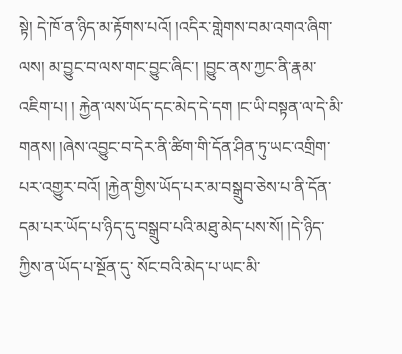སྟེ། དེ་ཁོ་ན་ཉིད་མ་རྟོགས་པའོ། །འདིར་གླེགས་བམ་འགའ་ཞིག་ལས། མ་བྱུང་བ་ལས་གང་བྱུང་ཞིང་། །བྱུང་ནས་ཀྱང་ནི་རྣམ་འཇིག་པ། ། རྐྱེན་ལས་ཡོད་དང་མེད་དེ་དག །ང་ཡི་བསྟན་ལ་དེ་མི་གནས། །ཞེས་འབྱུང་བ་དེར་ནི་ཚིག་གི་དོན་ཤིན་ཏུ་ཡང་འགྲིག་པར་འགྱུར་བའོ། །རྐྱེན་གྱིས་ཡོད་པར་མ་བསྒྲུབ་ཅེས་པ་ནི་དོན་དམ་པར་ཡོད་པ་ཉིད་དུ་བསྒྲུབ་པའི་མཐུ་མེད་པས་སོ། །དེ་ཉིད་ཀྱིས་ན་ཡོད་པ་སྔོན་དུ་ སོང་བའི་མེད་པ་ཡང་མི་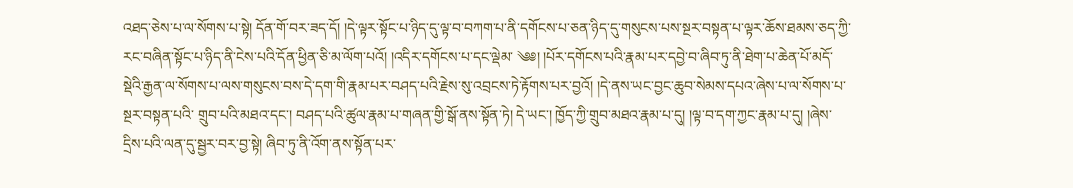འཐད་ཅེས་པ་ལ་སོགས་པ་སྟེ། དོན་གོ་བར་ཟད་དོ། །དེ་ལྟར་སྟོང་པ་ཉིད་དུ་ལྟ་བ་བཀག་པ་ནི་དགོངས་པ་ཅན་ཉིད་དུ་གསུངས་པས་སྔར་བསྟན་པ་ལྟར་ཆོས་ཐམས་ཅད་ཀྱི་རང་བཞིན་སྟོང་པ་ཉིད་ནི་ངེས་པའི་དོན་ཕྱིན་ཅི་མ་ལོག་པའོ། །འདིར་དགོངས་པ་དང་ལྡེམ་ ༄༅། །པོར་དགོངས་པའི་རྣམ་པར་དབྱེ་བ་ཞིབ་ཏུ་ནི་ཐེག་པ་ཆེན་པོ་མདོ་སྡེའི་རྒྱན་ལ་སོགས་པ་ལས་གསུངས་བས་དེ་དག་གི་རྣམ་པར་བཤད་པའི་རྗེས་སུ་འབྲངས་ཏེ་རྟོགས་པར་བྱའོ། །དེ་ནས་ཡང་བྱང་ཆུབ་སེམས་དཔའ་ཞེས་པ་ལ་སོགས་པ་སྔར་བསྟན་པའི་ གྲུབ་པའི་མཐའ་དང་། བཤད་པའི་ཚུལ་རྣམ་པ་གཞན་གྱི་སྒོ་ནས་སྟོན་ཏེ། དེ་ཡང་། ཁྱོད་ཀྱི་གྲུབ་མཐའ་རྣམ་པ་དུ། །ལྟ་བ་དག་ཀྱང་རྣམ་པ་དུ། །ཞེས་དྲིས་པའི་ལན་དུ་སྦྱར་བར་བྱ་སྟེ། ཞིབ་ཏུ་ནི་འོག་ནས་སྟོན་པར་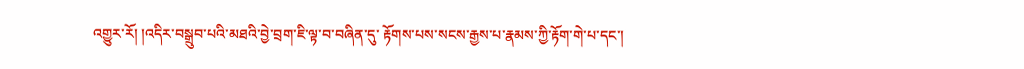འགྱུར་རོ། །འདིར་བསྒྲུབ་པའི་མཐའི་བྱེ་བྲག་ཇི་ལྟ་བ་བཞིན་དུ་ རྟོགས་པས་སངས་རྒྱས་པ་རྣམས་ཀྱི་རྟོག་གེ་པ་དང་།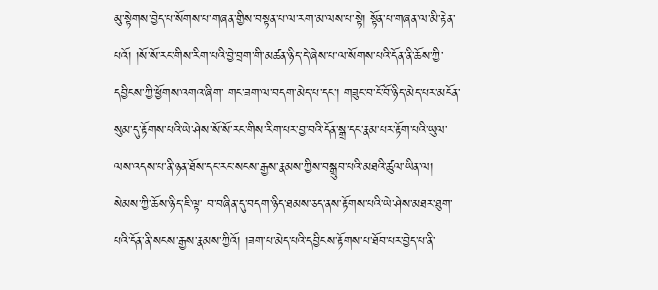མུ་སྟེགས་བྱེད་པ་སོགས་པ་གཞན་གྱིས་བསྟན་པ་ལ་རག་མ་ལས་པ་སྟེ། སྟོན་པ་གཞན་ལ་མི་རྟེན་པའོ། །སོ་སོ་རང་གིས་རིག་པའི་བྱེ་བྲག་གི་མཚན་ཉིད་དེ་ཞེས་པ་ལ་སོགས་པའི་དོན་ནི་ཆོས་ཀྱི་དབྱིངས་ཀྱི་ཕྱོགས་འགའ་ཞིག་ གང་ཟག་ལ་བདག་མེད་པ་དང་། གཟུང་བ་ངོ་བོ་ཉིད་མེད་པར་མངོན་སུམ་དུ་རྟོགས་པའི་ཡེ་ཤེས་སོ་སོ་རང་གིས་རིག་པར་བྱ་བའི་དོན་སྒྲ་དང་རྣམ་པར་རྟོག་པའི་ཡུལ་ལས་འདས་པ་ནི་ཉན་ཐོས་དང་རང་སངས་རྒྱས་རྣམས་ཀྱིས་བསྒྲུབ་པའི་མཐའི་ཚུལ་ཡིན་ལ། སེམས་ཀྱི་ཆོས་ཉིད་ཇི་ལྟ་ བ་བཞིན་དུ་བདག་ཉིད་ཐམས་ཅད་ནས་རྟོགས་པའི་ཡེ་ཤེས་མཐར་ཐུག་པའི་དོན་ནི་སངས་རྒྱས་རྣམས་ཀྱིའོ། །ཟག་པ་མེད་པའི་དབྱིངས་རྟོགས་པ་ཐོབ་པར་བྱེད་པ་ནི་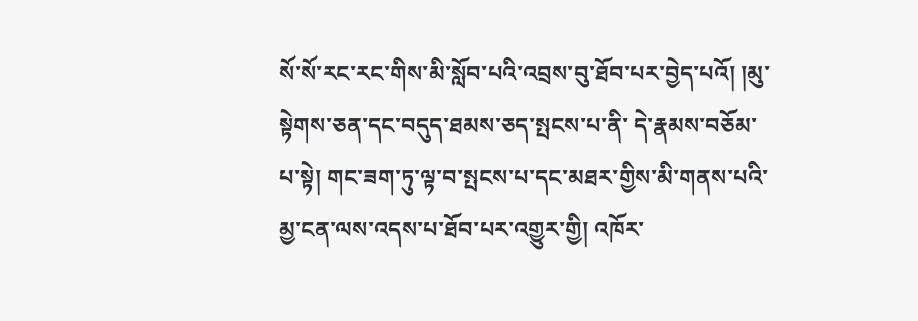སོ་སོ་རང་རང་གིས་མི་སློབ་པའི་འབྲས་བུ་ཐོབ་པར་བྱེད་པའོ། །མུ་སྟེགས་ཅན་དང་བདུད་ཐམས་ཅད་སྤངས་པ་ནི་ དེ་རྣམས་བཅོམ་པ་སྟེ། གང་ཟག་ཏུ་ལྟ་བ་སྤངས་པ་དང་མཐར་གྱིས་མི་གནས་པའི་མྱ་ངན་ལས་འདས་པ་ཐོབ་པར་འགྱུར་གྱི། འཁོར་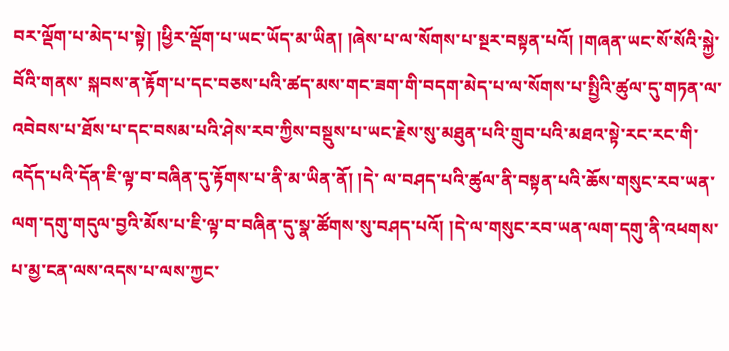བར་ལྡོག་པ་མེད་པ་སྟེ། །ཕྱིར་ལྡོག་པ་ཡང་ཡོད་མ་ཡིན། །ཞེས་པ་ལ་སོགས་པ་སྔར་བསྟན་པའོ། །གཞན་ཡང་སོ་སོའི་སྐྱེ་བོའི་གནས་ སྐབས་ན་རྟོག་པ་དང་བཅས་པའི་ཚད་མས་གང་ཟག་གི་བདག་མེད་པ་ལ་སོགས་པ་སྤྱིའི་ཚུལ་དུ་གཏན་ལ་འབེབས་པ་ཐོས་པ་དང་བསམ་པའི་ཤེས་རབ་ཀྱིས་བསྡུས་པ་ཡང་རྗེས་སུ་མཐུན་པའི་གྲུབ་པའི་མཐའ་སྟེ་རང་རང་གི་འདོད་པའི་དོན་ཇི་ལྟ་བ་བཞིན་དུ་རྟོགས་པ་ནི་མ་ཡིན་ནོ། །དེ་ ལ་བཤད་པའི་ཚུལ་ནི་བསྟན་པའི་ཆོས་གསུང་རབ་ཡན་ལག་དགུ་གདུལ་བྱའི་མོས་པ་ཇི་ལྟ་བ་བཞིན་དུ་སྣ་ཚོགས་སུ་བཤད་པའོ། །དེ་ལ་གསུང་རབ་ཡན་ལག་དགུ་ནི་འཕགས་པ་མྱ་ངན་ལས་འདས་པ་ལས་ཀྱང་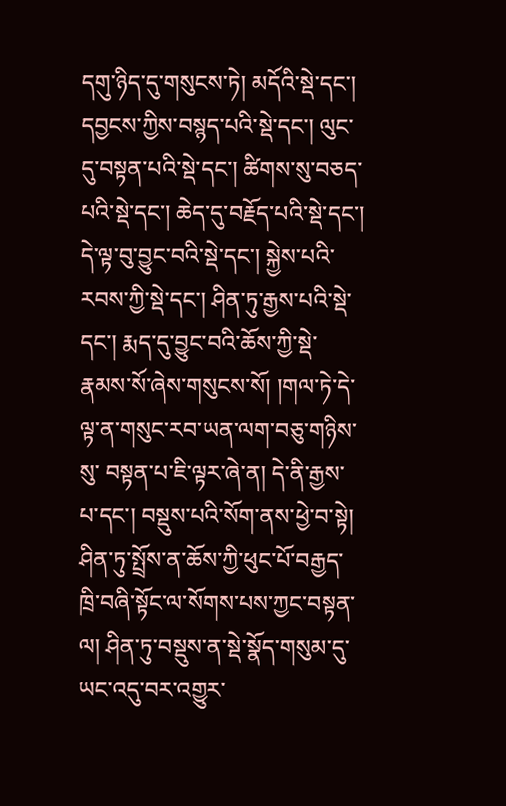དགུ་ཉིད་དུ་གསུངས་ཏེ། མདོའི་སྡེ་དང་། དབྱངས་ཀྱིས་བསྙད་པའི་སྡེ་དང་། ལུང་ དུ་བསྟན་པའི་སྡེ་དང་། ཚིགས་སུ་བཅད་པའི་སྡེ་དང་། ཆེད་དུ་བརྗོད་པའི་སྡེ་དང་། དེ་ལྟ་བུ་བྱུང་བའི་སྡེ་དང་། སྐྱེས་པའི་རབས་ཀྱི་སྡེ་དང་། ཤིན་ཏུ་རྒྱས་པའི་སྡེ་དང་། རྨད་དུ་བྱུང་བའི་ཆོས་ཀྱི་སྡེ་རྣམས་སོ་ཞེས་གསུངས་སོ། །གལ་ཏེ་དེ་ལྟ་ན་གསུང་རབ་ཡན་ལག་བཅུ་གཉིས་སུ་ བསྟན་པ་ཇི་ལྟར་ཞེ་ན། དེ་ནི་རྒྱས་པ་དང་། བསྡུས་པའི་སོག་ནས་ཕྱེ་བ་སྟེ། ཤིན་ཏུ་སྤྲོས་ན་ཆོས་ཀྱི་ཕུང་པོ་བརྒྱད་ཁྲི་བཞི་སྟོང་ལ་སོགས་པས་ཀྱང་བསྟན་ལ། ཤིན་ཏུ་བསྡུས་ན་སྡེ་སྣོད་གསུམ་དུ་ཡང་འདུ་བར་འགྱུར་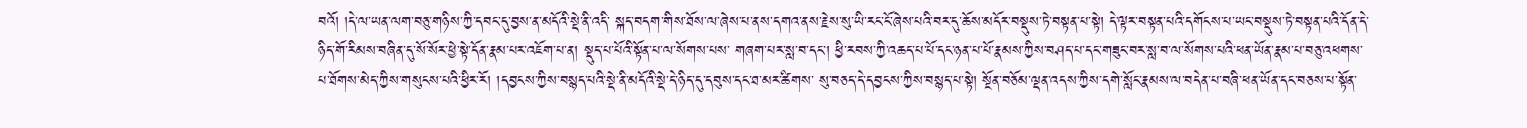བའོ། །དེ་ལ་ཡན་ལག་བཅུ་གཉིས་ཀྱི་དབང་དུ་བྱས་ན་མདོའི་སྡེ་ནི་འདི་ སྐད་བདག་གིས་ཐོས་ལ་ཞེས་པ་ནས་དགའ་ནས་རྗེས་སུ་ཡི་རང་ངོ་ཞེས་པའི་བར་དུ་ཆོས་མདོར་བསྡུས་ཏེ་བསྟན་པ་སྟེ། དེ་ལྟར་བསྟན་པའི་དགོངས་པ་ཡང་བསྡུས་ཏེ་བསྟན་པའི་དོན་དེ་ཉིད་གོ་རིམས་བཞིན་དུ་སོ་སོར་ཕྱེ་སྟེ་དོན་རྣམ་པར་འཇོག་པ་ན། སྡུད་པ་པོའི་སྟོན་པ་ལ་སོགས་པས་ གཞག་པར་སླ་བ་དང་། ཕྱི་རབས་ཀྱི་འཆད་པ་པོ་དང་ཉན་པ་པོ་རྣམས་ཀྱིས་བཤད་པ་དང་གཟུང་བར་སླ་བ་ལ་སོགས་པའི་ཕན་ཡོན་རྣམ་པ་བཅུ་འཕགས་པ་ཐོགས་མེད་ཀྱིས་གསུངས་པའི་ཕྱིར་རོ། །དབྱངས་ཀྱིས་བསྙད་པའི་སྡེ་ནི་མདོའི་སྡེ་དེ་ཉིད་དུ་དབུས་དང་ཐ་མར་ཚིགས་ སུ་བཅད་དེ་དབྱངས་ཀྱིས་བསྙད་པ་སྟེ། སྔོན་བཅོམ་ལྡན་འདས་ཀྱིས་དགེ་སློང་རྣམས་ལ་བདེན་པ་བཞི་ཕན་ཡོན་དང་བཅས་པ་སྟོན་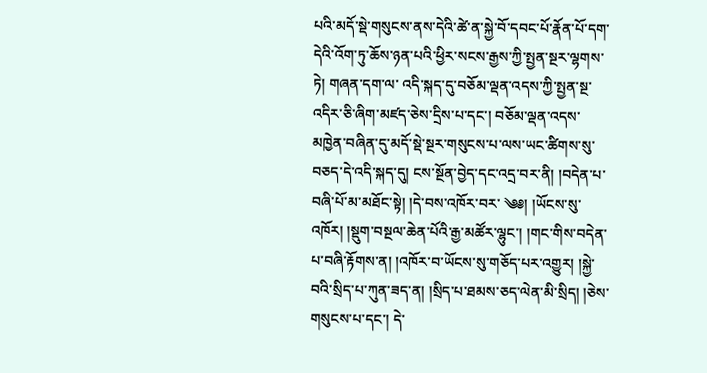པའི་མདོ་སྡེ་གསུངས་ནས་དེའི་ཚེ་ན་སྐྱེ་བོ་དབང་པོ་རྣོན་པོ་དག་དེའི་འོག་ཏུ་ཆོས་ཉན་པའི་ཕྱིར་སངས་རྒྱས་ཀྱི་སྤྱན་སྔར་ལྷགས་ཏེ། གཞན་དག་ལ་ འདི་སྐད་དུ་བཅོམ་ལྡན་འདས་ཀྱི་སྤྱན་སྔ་འདིར་ཅི་ཞིག་མཛད་ཅེས་དྲིས་པ་དང་། བཅོམ་ལྡན་འདས་མཁྱེན་བཞིན་དུ་མདོ་སྡེ་སྔར་གསུངས་པ་ལས་ཡང་ཚིགས་སུ་བཅད་དེ་འདི་སྐད་དུ། ངས་སྔོན་བྱེད་དང་འདྲ་བར་ནི། །བདེན་པ་བཞི་པོ་མ་མཐོང་སྟེ། །དེ་བས་འཁོར་བར་ ༄༅། །ཡོངས་སུ་འཁོར། །སྡུག་བསྔལ་ཆེན་པོའི་རྒྱ་མཚོར་ལྷུང་། །གང་གིས་བདེན་པ་བཞི་རྟོགས་ན། །འཁོར་བ་ཡོངས་སུ་གཅོད་པར་འགྱུར། །སྐྱེ་བའི་སྲིད་པ་ཀུན་ཟད་ན། །སྲིད་པ་ཐམས་ཅད་ལེན་མི་སྲིད། །ཅེས་གསུངས་པ་དང་། དེ་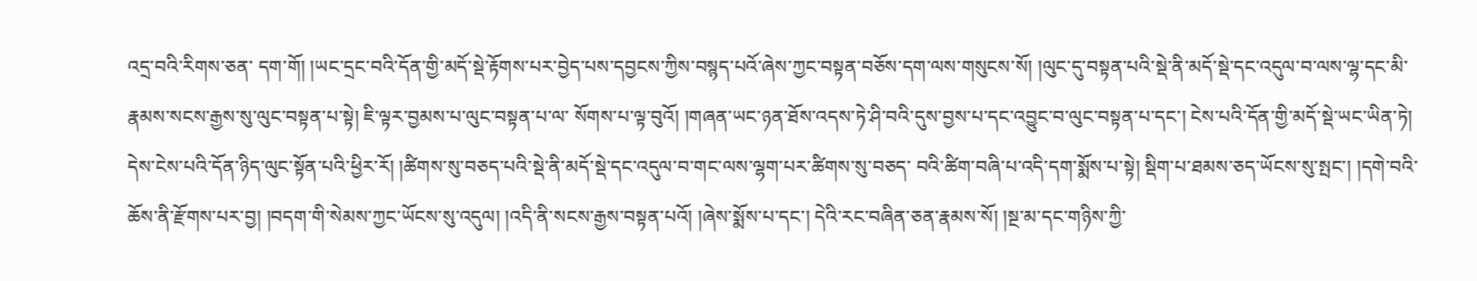འདྲ་བའི་རིགས་ཅན་ དག་གོ། །ཡང་དྲང་བའི་དོན་གྱི་མདོ་སྡེ་རྟོགས་པར་བྱེད་པས་དབྱངས་ཀྱིས་བསྙད་པའོ་ཞེས་ཀྱང་བསྟན་བཅོས་དག་ལས་གསུངས་སོ། །ལུང་དུ་བསྟན་པའི་སྡེ་ནི་མདོ་སྡེ་དང་འདུལ་བ་ལས་ལྷ་དང་མི་རྣམས་སངས་རྒྱས་སུ་ལུང་བསྟན་པ་སྟེ། ཇི་ལྟར་བྱམས་པ་ལུང་བསྟན་པ་ལ་ སོགས་པ་ལྟ་བུའོ། །གཞན་ཡང་ཉན་ཐོས་འདས་ཏེ་ཤི་བའི་དུས་བྱས་པ་དང་འབྱུང་བ་ལུང་བསྟན་པ་དང་། ངེས་པའི་དོན་གྱི་མདོ་སྡེ་ཡང་ཡིན་ཏེ། དེས་ངེས་པའི་དོན་ཉིད་ལུང་སྟོན་པའི་ཕྱིར་རོ། །ཚིགས་སུ་བཅད་པའི་སྡེ་ནི་མདོ་སྡེ་དང་འདུལ་བ་གང་ལས་ལྷག་པར་ཚིགས་སུ་བཅད་ བའི་ཚིག་བཞི་པ་འདི་དག་སྨོས་པ་སྟེ། སྡིག་པ་ཐམས་ཅད་ཡོངས་སུ་སྤང་། །དགེ་བའི་ཆོས་ནི་རྫོགས་པར་བྱ། །བདག་གི་སེམས་ཀྱང་ཡོངས་སུ་འདུལ། །འདི་ནི་སངས་རྒྱས་བསྟན་པའོ། །ཞེས་སྨོས་པ་དང་། དེའི་རང་བཞིན་ཅན་རྣམས་སོ། །སྔ་མ་དང་གཉིས་ཀྱི་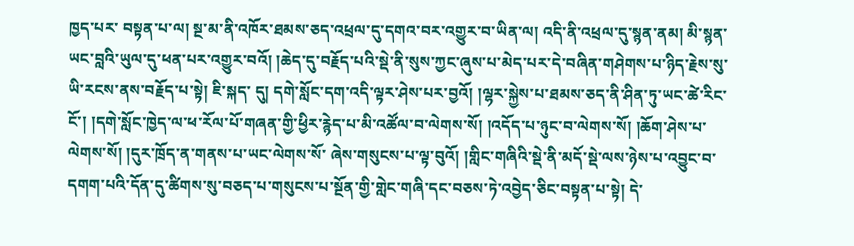ཁྱད་པར་ བསྟན་པ་ལ། སྔ་མ་ནི་འཁོར་ཐམས་ཅད་འཕྲལ་དུ་དགའ་བར་འགྱུར་བ་ཡིན་ལ། འདི་ནི་འཕྲལ་དུ་སྙན་ནམ། མི་སྙན་ཡང་བླའི་ཡུལ་དུ་ཕན་པར་འགྱུར་བའོ། །ཆེད་དུ་བརྗོད་པའི་སྡེ་ནི་སུས་ཀྱང་ཞུས་པ་མེད་པར་དེ་བཞིན་གཤེགས་པ་ཉིད་རྗེས་སུ་ཡི་རངས་ནས་བརྗོད་པ་སྟེ། ཇི་སྐད་ དུ། དགེ་སློང་དག་འདི་ལྟར་ཤེས་པར་བྱའོ། །ལྷར་སྐྱེས་པ་ཐམས་ཅད་ནི་ཤིན་ཏུ་ཡང་ཚེ་རིང་ངོ་། །དགེ་སློང་ཁྱེད་ལ་ཕ་རོལ་པོ་གཞན་གྱི་ཕྱིར་རྙེད་པ་མི་འཚོལ་བ་ལེགས་སོ། །འདོད་པ་ཉུང་བ་ལེགས་སོ། །ཆོག་ཤེས་པ་ལེགས་སོ། །དུར་ཁྲོད་ན་གནས་པ་ཡང་ལེགས་སོ་ ཞེས་གསུངས་པ་ལྟ་བུའོ། །གླིང་གཞིའི་སྡེ་ནི་མདོ་སྡེ་ལས་ཉེས་པ་འབྱུང་བ་དགག་པའི་དོན་དུ་ཚིགས་སུ་བཅད་པ་གསུངས་པ་སྔོན་གྱི་གླེང་གཞི་དང་བཅས་ཏེ་འབྱེད་ཅིང་བསྟན་པ་སྟེ། དེ་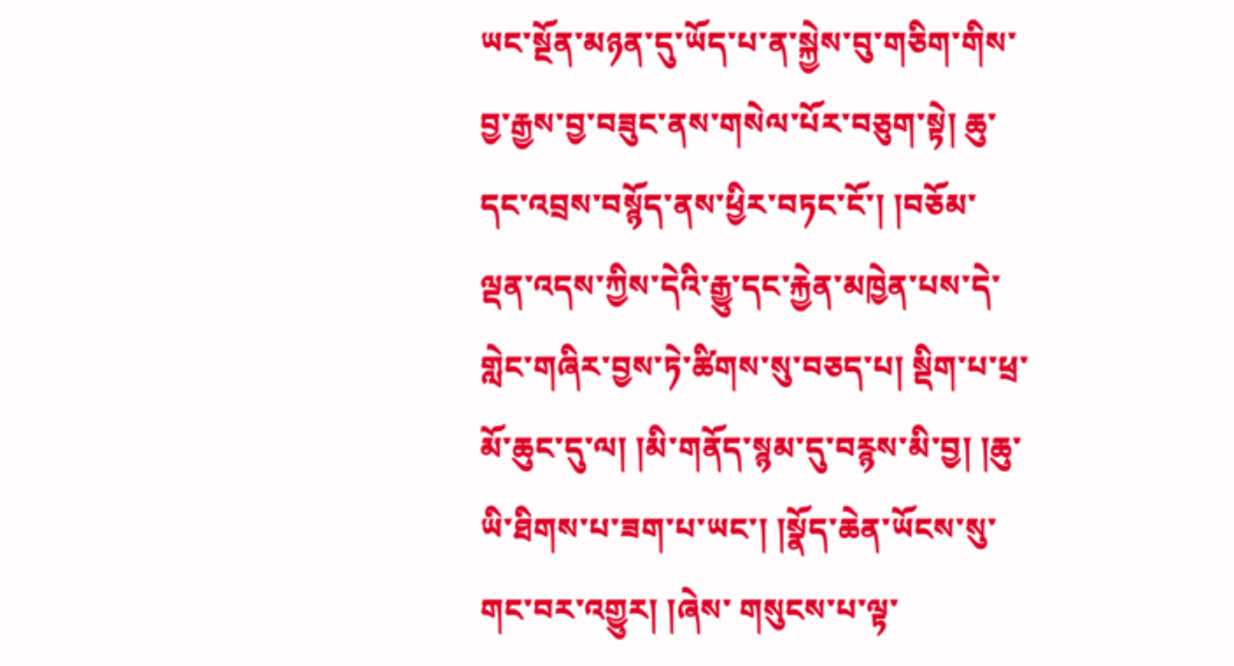ཡང་སྔོན་མཉན་དུ་ཡོད་པ་ན་སྐྱེས་བུ་གཅིག་གིས་བྱ་རྒྱས་བྱ་བཟུང་ནས་གསེལ་པོར་བཅུག་སྟེ། ཆུ་དང་འབྲས་བསྙོད་ནས་ཕྱིར་བཏང་ངོ་། །བཅོམ་ལྡན་འདས་ཀྱིས་དེའི་རྒྱུ་དང་རྐྱེན་མཁྱེན་པས་དེ་གླེང་གཞིར་བྱས་ཏེ་ཚིགས་སུ་བཅད་པ། སྡིག་པ་ཕྲ་མོ་ཆུང་དུ་ལ། །མི་གནོད་སྙམ་དུ་བརྙས་མི་བྱ། །ཆུ་ཡི་ཐིགས་པ་ཟག་པ་ཡང་། །སྣོད་ཆེན་ཡོངས་སུ་གང་བར་འགྱུར། །ཞེས་ གསུངས་པ་ལྟ་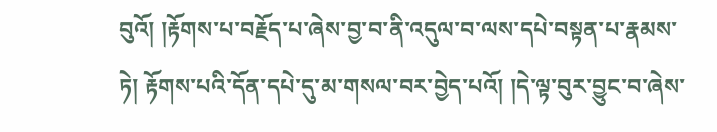བུའོ། །རྟོགས་པ་བརྗོད་པ་ཞེས་བྱ་བ་ནི་འདུལ་བ་ལས་དཔེ་བསྟན་པ་རྣམས་ཏེ། རྟོགས་པའི་དོན་དཔེ་དུ་མ་གསལ་བར་བྱེད་པའོ། །དེ་ལྟ་བུར་བྱུང་བ་ཞེས་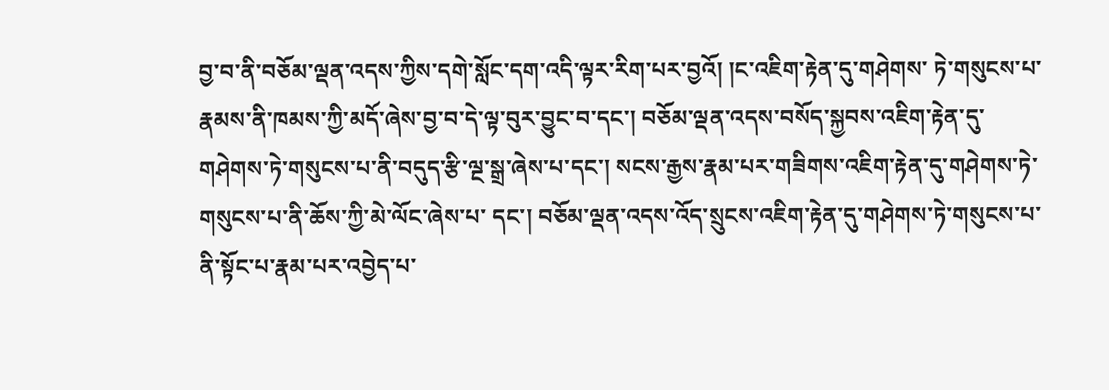བྱ་བ་ནི་བཅོམ་ལྡན་འདས་ཀྱིས་དགེ་སློང་དག་འདི་ལྟར་རིག་པར་བྱའོ། །ང་འཇིག་རྟེན་དུ་གཤེགས་ ཏེ་གསུངས་པ་རྣམས་ནི་ཁམས་ཀྱི་མདོ་ཞེས་བྱ་བ་དེ་ལྟ་བུར་བྱུང་བ་དང་། བཅོམ་ལྡན་འདས་བསོད་སྐྱབས་འཇིག་རྟེན་དུ་གཤེགས་ཏེ་གསུངས་པ་ནི་བདུད་རྩི་ལྔ་སྒྲ་ཞེས་པ་དང་། སངས་རྒྱས་རྣམ་པར་གཟིགས་འཇིག་རྟེན་དུ་གཤེགས་ཏེ་གསུངས་པ་ནི་ཆོས་ཀྱི་མེ་ལོང་ཞེས་པ་ དང་། བཅོམ་ལྡན་འདས་འོད་སྲུངས་འཇིག་རྟེན་དུ་གཤེགས་ཏེ་གསུངས་པ་ནི་སྟོང་པ་རྣམ་པར་འབྱེད་པ་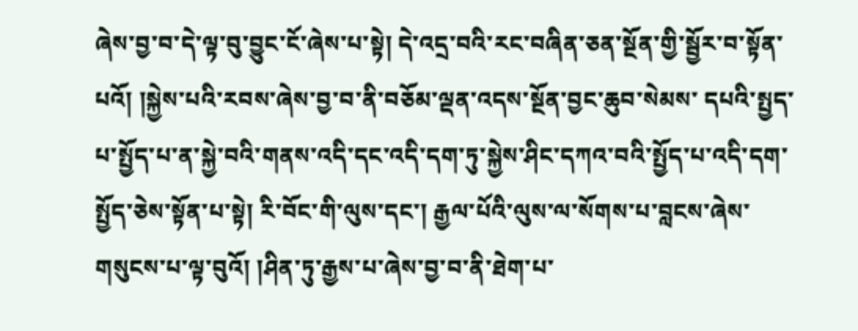ཞེས་བྱ་བ་དེ་ལྟ་བུ་བྱུང་ངོ་ཞེས་པ་སྟེ། དེ་འདྲ་བའི་རང་བཞིན་ཅན་སྔོན་གྱི་སྦྱོར་བ་སྟོན་པའོ། །སྐྱེས་པའི་རབས་ཞེས་བྱ་བ་ནི་བཅོམ་ལྡན་འདས་སྔོན་བྱང་ཆུབ་སེམས་ དཔའི་སྤྱད་པ་སྤྱོད་པ་ན་སྐྱེ་བའི་གནས་འདི་དང་འདི་དག་ཏུ་སྐྱེས་ཤིང་དཀའ་བའི་སྤྱོད་པ་འདི་དག་སྤྱོད་ཅེས་སྟོན་པ་སྟེ། རི་བོང་གི་ལུས་དང་། རྒྱལ་པོའི་ལུས་ལ་སོགས་པ་བླངས་ཞེས་གསུངས་པ་ལྟ་བུའོ། །ཤིན་ཏུ་རྒྱས་པ་ཞེས་བྱ་བ་ནི་ཐེག་པ་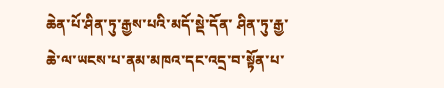ཆེན་པོ་ཤིན་ཏུ་རྒྱས་པའི་མདོ་སྡེ་དོན་ ཤིན་ཏུ་རྒྱ་ཆེ་ལ་ཡངས་པ་ནམ་མཁའ་དང་འདྲ་བ་སྟོན་པ་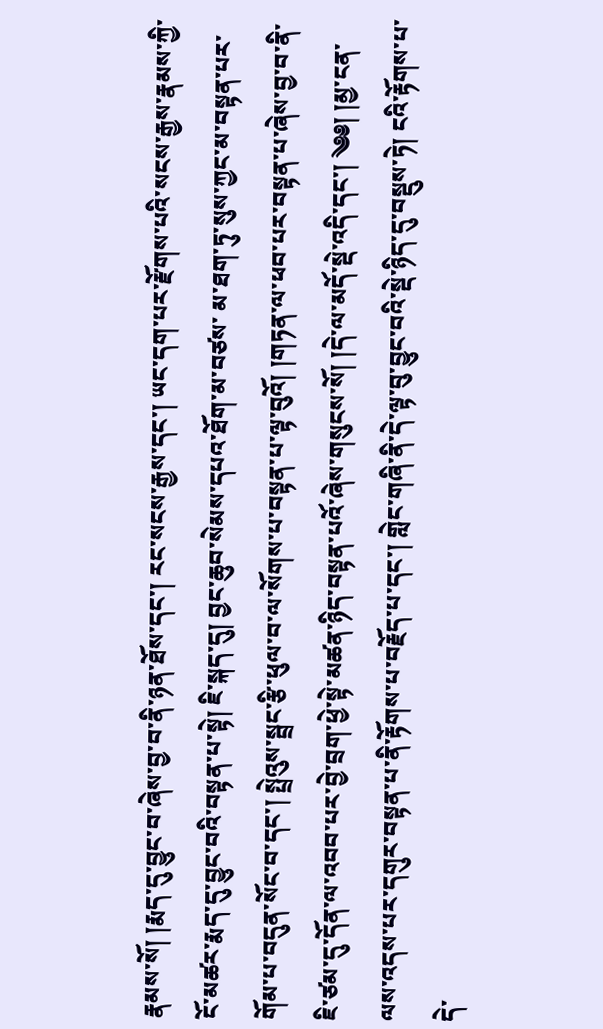རྣམས་སོ། །རྨད་དུ་བྱུང་བ་ཞེས་བྱ་བ་ནི་ཉན་ཐོས་དང་། རང་སངས་རྒྱས་དང་། ཡང་དག་པར་རྫོགས་པའི་སངས་རྒྱས་རྣམས་ཀྱི་ངོ་མཚར་རྨད་དུ་བྱུང་བའི་བསྟན་པ་སྟེ། ཇི་སྐད་དུ། བྱང་ཆུབ་སེམས་དཔའ་ཐོག་མ་བཙས་ མ་ཐག་ཏུ་སུས་ཀྱང་མ་བསྟན་པར་གོམ་པ་བདུན་སོང་བ་དང་། སྤྲེའུས་སྦྲང་རྩི་ཕུལ་བ་ལ་སོགས་པ་བསྟན་པ་ལྟ་བུའོ། །གཏན་ལ་ཕབ་པར་བསྟན་པ་ཞེས་བྱ་བ་ནི་ཇི་ཙམ་དུ་དོན་ལ་འབབ་པར་བྱེ་བྲག་ཕྱེ་སྟེ་མཚན་ཉིད་བསྟན་པའོ་ཞེས་གསུངས་སོ། །དེ་ལ་མདོ་སྡེ་འདི་དང་། ༄༅། །མྱ་ངན་ལས་འདས་པར་དགུར་བསྟན་པ་ནི་རྟོགས་པ་བརྗོད་པ་དང་། གླེང་གཞི་ནི་དེ་ལྟ་བུ་བྱུང་བའི་སྡེ་ཉིད་དུ་བསྡུས་ཏེ། ངའི་རྟོགས་པ་དེ་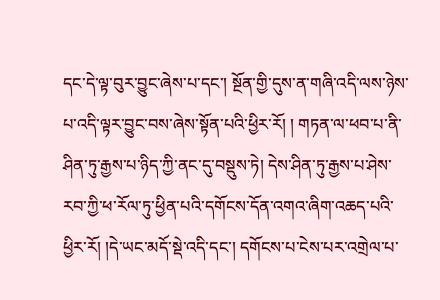དང་དེ་ལྟ་བུར་བྱུང་ཞེས་པ་དང་། སྔོན་གྱི་དུས་ན་གཞི་འདི་ལས་ཉེས་པ་འདི་ལྟར་བྱུང་བས་ཞེས་སྟོན་པའི་ཕྱིར་རོ། ། གཏན་ལ་ཕབ་པ་ནི་ཤིན་ཏུ་རྒྱས་པ་ཉིད་ཀྱི་ནང་དུ་བསྡུས་ཏེ། དེས་ཤིན་ཏུ་རྒྱས་པ་ཤེས་རབ་ཀྱི་ཕ་རོལ་ཏུ་ཕྱིན་པའི་དགོངས་དོན་འགའ་ཞིག་འཆད་པའི་ཕྱིར་རོ། །དེ་ཡང་མདོ་སྡེ་འདི་དང་། དགོངས་པ་ངེས་པར་འགྲེལ་པ་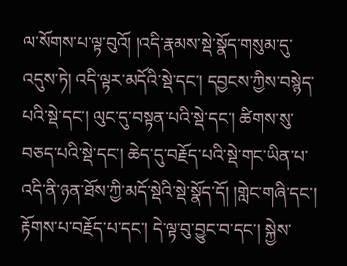ལ་སོགས་པ་ལྟ་བུའོ། །འདི་རྣམས་སྡེ་སྣོད་གསུམ་དུ་འདུས་ཏེ། འདི་ལྟར་མདོའི་སྡེ་དང་། དབྱངས་ཀྱིས་བསྙེད་པའི་སྡེ་དང་། ལུང་དུ་བསྟན་པའི་སྡེ་དང་། ཚིགས་སུ་བཅད་པའི་སྡེ་དང་། ཆེད་དུ་བརྗོད་པའི་སྡེ་གང་ཡིན་པ་འདི་ནི་ཉན་ཐོས་ཀྱི་མདོ་སྡེའི་སྡེ་སྣོད་དོ། །གླེང་གཞི་དང་། རྟོགས་པ་བརྗོད་པ་དང་། དེ་ལྟ་བུ་བྱུང་བ་དང་། སྐྱེས་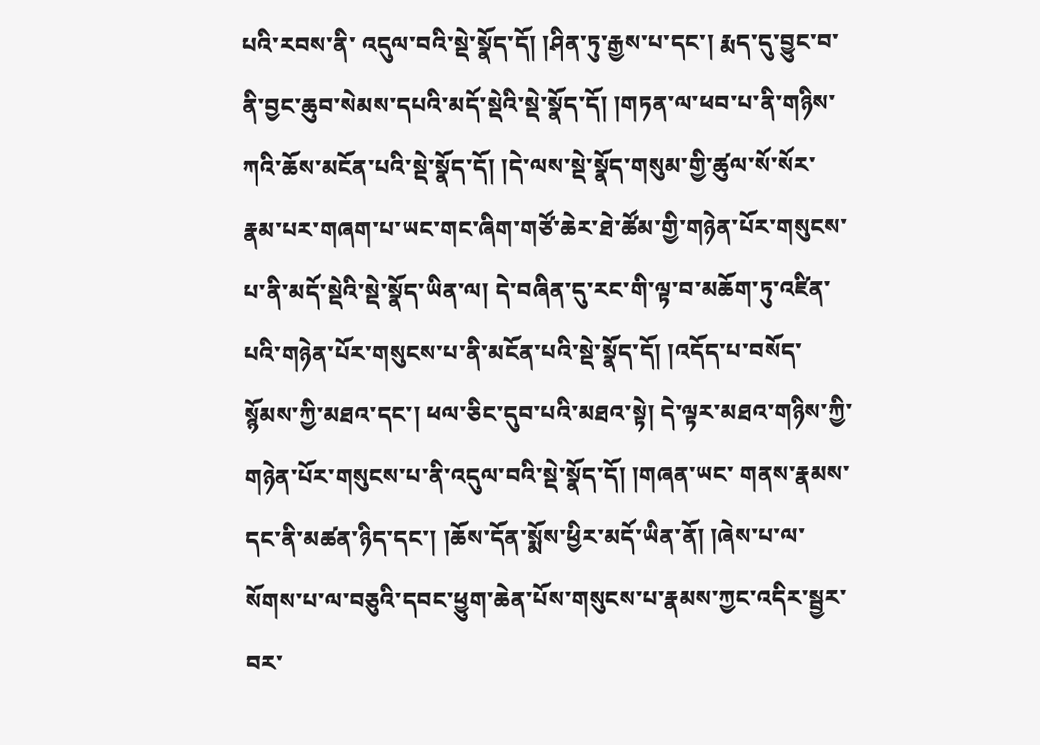པའི་རབས་ནི་ འདུལ་བའི་སྡེ་སྣོད་དོ། །ཤིན་ཏུ་རྒྱས་པ་དང་། རྨད་དུ་བྱུང་བ་ནི་བྱང་ཆུབ་སེམས་དཔའི་མདོ་སྡེའི་སྡེ་སྣོད་དོ། །གཏན་ལ་ཕབ་པ་ནི་གཉིས་ཀའི་ཆོས་མངོན་པའི་སྡེ་སྣོད་དོ། །དེ་ལས་སྡེ་སྣོད་གསུམ་གྱི་ཚུལ་སོ་སོར་རྣམ་པར་གཞག་པ་ཡང་གང་ཞིག་གཙོ་ཆེར་ཐེ་ཚོམ་གྱི་གཉེན་པོར་གསུངས་ པ་ནི་མདོ་སྡེའི་སྡེ་སྣོད་ཡིན་ལ། དེ་བཞིན་དུ་རང་གི་ལྟ་བ་མཆོག་ཏུ་འཛིན་པའི་གཉེན་པོར་གསུངས་པ་ནི་མངོན་པའི་སྡེ་སྣོད་དོ། །འདོད་པ་བསོད་སྙོམས་ཀྱི་མཐའ་དང་། ཕལ་ཅིང་དུབ་པའི་མཐའ་སྟེ། དེ་ལྟར་མཐའ་གཉིས་ཀྱི་གཉེན་པོར་གསུངས་པ་ནི་འདུལ་བའི་སྡེ་སྣོད་དོ། །གཞན་ཡང་ གནས་རྣམས་དང་ནི་མཚན་ཉིད་དང་། །ཆོས་དོན་སྨོས་ཕྱིར་མདོ་ཡིན་ནོ། །ཞེས་པ་ལ་སོགས་པ་ལ་བཅུའི་དབང་ཕྱུག་ཆེན་པོས་གསུངས་པ་རྣམས་ཀྱང་འདིར་སྦྱར་བར་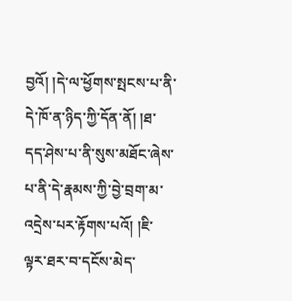བྱའོ། །དེ་ལ་ཕྱོགས་སྤངས་པ་ནི་དེ་ཁོ་ན་ཉིད་ཀྱི་དོན་ནོ། །ཐ་དད་ཤེས་པ་ནི་སུས་མཐོང་ཞེས་པ་ནི་དེ་རྣམས་ཀྱི་བྱེ་བྲག་མ་ འདྲེས་པར་རྟོགས་པའོ། །ཇི་ལྟར་ཐར་བ་དངོས་མེད་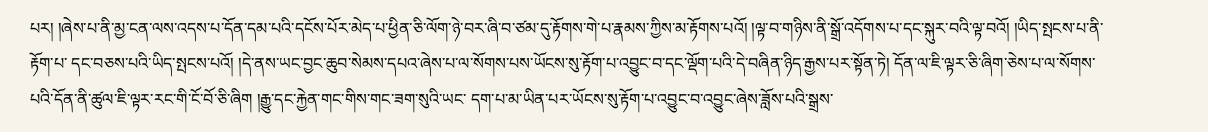པར། །ཞེས་པ་ནི་མྱ་ངན་ལས་འདས་པ་དོན་དམ་པའི་དངོས་པོར་མེད་པ་ཕྱིན་ཅི་ལོག་ཉེ་བར་ཞི་བ་ཙམ་དུ་རྟོགས་གེ་པ་རྣམས་ཀྱིས་མ་རྟོགས་པའོ། །ལྟ་བ་གཉིས་ནི་སྒྲོ་འདོགས་པ་དང་སྐུར་བའི་ལྟ་བའོ། །ཡིད་སྤངས་པ་ནི་རྟོག་པ་ དང་བཅས་པའི་ཡིད་སྤངས་པའོ། །དེ་ནས་ཡང་བྱང་ཆུབ་སེམས་དཔའ་ཞེས་པ་ལ་སོགས་པས་ཡོངས་སུ་རྟོག་པ་འབྱུང་བ་དང་ལྡོག་པའི་དེ་བཞིན་ཉིད་རྒྱས་པར་སྟོན་ཏེ། དོན་ལ་ཇི་ལྟར་ཅི་ཞིག་ཅེས་པ་ལ་སོགས་པའི་དོན་ནི་ཚུལ་ཇི་ལྟར་རང་གི་ངོ་བོ་ཅི་ཞིག །རྒྱུ་དང་རྐྱེན་གང་གིས་གང་ཟག་སུའི་ཡང་ དག་པ་མ་ཡིན་པར་ཡོངས་སུ་རྟོག་པ་འབྱུང་བ་འབྱུང་ཞེས་ཟློས་པའི་སྒྲས་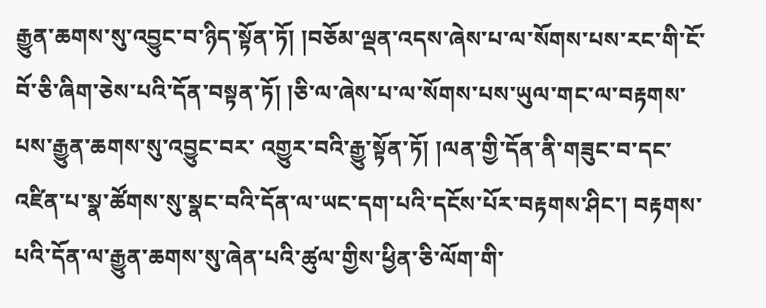རྒྱུན་ཆགས་སུ་འབྱུང་བ་ཉིད་སྟོན་ཏོ། །བཅོམ་ལྡན་འདས་ཞེས་པ་ལ་སོགས་པས་རང་གི་ངོ་བོ་ཅི་ཞིག་ཅེས་པའི་དོན་བསྟན་ཏོ། །ཅི་ལ་ཞེས་པ་ལ་སོགས་པས་ཡུལ་གང་ལ་བརྟགས་པས་རྒྱུན་ཆགས་སུ་འབྱུང་བར་ འགྱུར་བའི་རྒྱུ་སྟོན་ཏོ། །ལན་གྱི་དོན་ནི་གཟུང་བ་དང་འཛིན་པ་སྣ་ཚོགས་སུ་སྣང་བའི་དོན་ལ་ཡང་དག་པའི་དངོས་པོར་བརྟགས་ཤིང་། བརྟགས་པའི་དོན་ལ་རྒྱུན་ཆགས་སུ་ཞེན་པའི་ཚུལ་གྱིས་ཕྱིན་ཅི་ལོག་གི་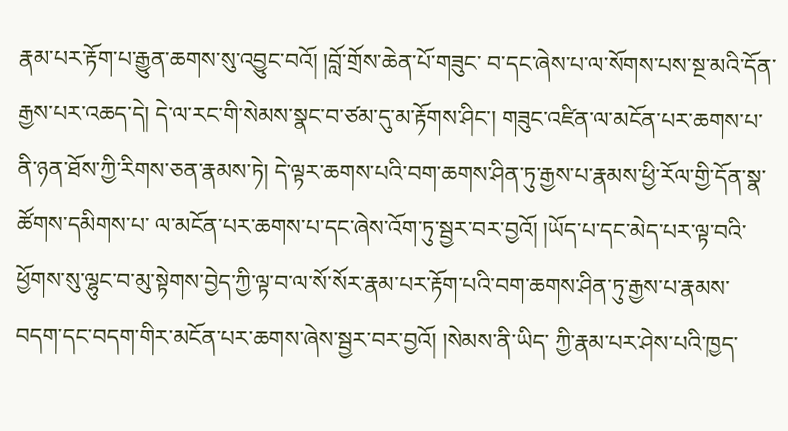རྣམ་པར་རྟོག་པ་རྒྱུན་ཆགས་སུ་འབྱུང་བའོ། །བློ་གྲོས་ཆེན་པོ་གཟུང་ བ་དང་ཞེས་པ་ལ་སོགས་པས་སྔ་མའི་དོན་རྒྱས་པར་འཆད་དེ། དེ་ལ་རང་གི་སེམས་སྣང་བ་ཙམ་དུ་མ་རྟོགས་ཤིང་། གཟུང་འཛིན་ལ་མངོན་པར་ཆགས་པ་ནི་ཉན་ཐོས་ཀྱི་རིགས་ཅན་རྣམས་ཏེ། དེ་ལྟར་ཆགས་པའི་བག་ཆགས་ཤིན་ཏུ་རྒྱས་པ་རྣམས་ཕྱི་རོལ་གྱི་དོན་སྣ་ཚོགས་དམིགས་པ་ ལ་མངོན་པར་ཆགས་པ་དང་ཞེས་འོག་ཏུ་སྦྱར་བར་བྱའོ། །ཡོད་པ་དང་མེད་པར་ལྟ་བའི་ཕྱོགས་སུ་ལྷུང་བ་མུ་སྟེགས་བྱེད་ཀྱི་ལྟ་བ་ལ་སོ་སོར་རྣམ་པར་རྟོག་པའི་བག་ཆགས་ཤིན་ཏུ་རྒྱས་པ་རྣམས་བདག་དང་བདག་གིར་མངོན་པར་ཆགས་ཞེས་སྦྱར་བར་བྱའོ། །སེམས་ནི་ཡིད་ ཀྱི་རྣམ་པར་ཤེས་པའི་ཁྱད་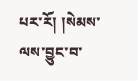པར་རོ། །སེམས་ལས་བྱུང་བ་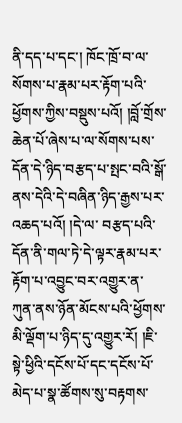ནི་དད་པ་དང་། ཁོང་ཁྲོ་བ་ལ་སོགས་པ་རྣམ་པར་རྟོག་པའི་ཕྱོགས་ཀྱིས་བསྡུས་པའོ། །བློ་གྲོས་ཆེན་པོ་ཞེས་པ་ལ་སོགས་པས་དོན་དེ་ཉིད་བརྩད་པ་སྤང་བའི་སྒོ་ནས་དེའི་དེ་བཞིན་ཉིད་རྒྱས་པར་འཆད་པའོ། །དེ་ལ་ བརྩད་པའི་དོན་ནི་གལ་ཏེ་དེ་ལྟར་རྣམ་པར་རྟོག་པ་འབྱུང་བར་འགྱུར་ན་ཀུན་ནས་ཉོན་མོངས་པའི་ཕྱོགས་མི་ལྡོག་པ་ཉིད་དུ་འགྱུར་རོ། །ཇི་སྟེ་ཕྱིའི་དངོས་པོ་དང་དངོས་པོ་མེད་པ་སྣ་ཚོགས་སུ་བརྟགས་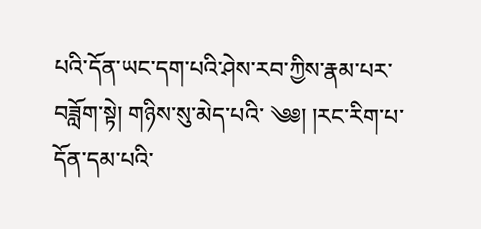པའི་དོན་ཡང་དག་པའི་ཤེས་རབ་ཀྱིས་རྣམ་པར་བཟློག་སྟེ། གཉིས་སུ་མེད་པའི་ ༄༅། །རང་རིག་པ་དོན་དམ་པའི་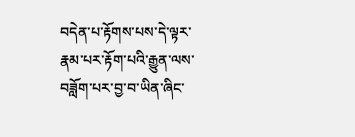བདེན་པ་རྟོགས་པས་དེ་ལྟར་རྣམ་པར་རྟོག་པའི་རྒྱུན་ལས་བཟློག་པར་བྱ་བ་ཡིན་ཞིང་